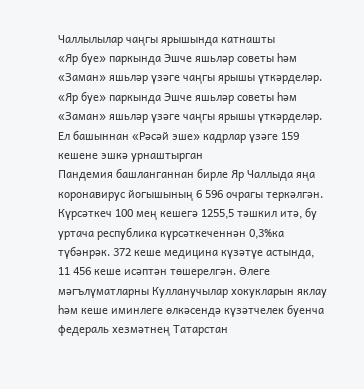Чаллылылар чаңгы ярышында катнашты
«Яр буе» паркында Эшче яшьләр советы һәм «Заман» яшьләр үзәге чаңгы ярышы үткәрделәр.
«Яр буе» паркында Эшче яшьләр советы һәм «Заман» яшьләр үзәге чаңгы ярышы үткәрделәр.
Ел башыннан «Рәсәй эше» кадрлар үзәге 159 кешене эшкә урнаштырган
Пандемия башланганнан бирле Яр Чаллыда яңа коронавирус йогышының 6 596 очрагы теркәлгән. Күрсәткеч 100 мең кешегә 1255,5 тәшкил итә, бу уртача республика күрсәткеченнән 0,3%ка түбәнрәк. 372 кеше медицина күзәтүе астында, 11 456 кеше исәптән төшерелгән. Әлеге мәгълүматларны Кулланучылар хокукларын яклау һәм кеше иминлеге өлкәсендә күзәтчелек буенча федераль хезмәтнең Татарстан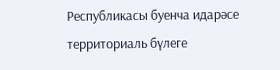Республикасы буенча идарәсе территориаль бүлеге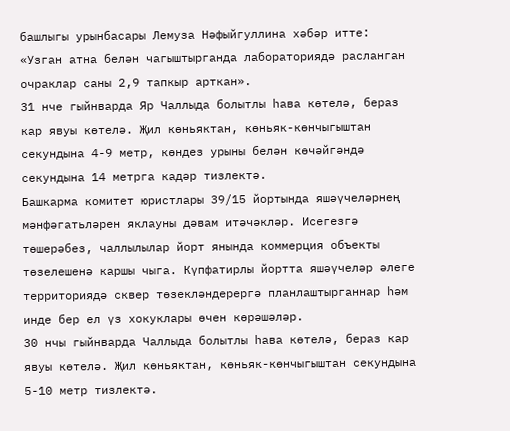башлыгы урынбасары Лемуза Нәфыйгуллина хәбәр итте: «Узган атна белән чагыштырганда лабораториядә расланган очраклар саны 2,9 тапкыр арткан».
31 нче гыйнварда Яр Чаллыда болытлы һава көтелә, бераз кар явуы көтелә. Җил көньяктан, көньяк-көнчыгыштан секундына 4-9 метр, көндез урыны белән көчәйгәндә секундына 14 метрга кадәр тизлектә.
Башкарма комитет юристлары 39/15 йортында яшәүчеләрнең мәнфәгатьләрен яклауны дәвам итәчәкләр. Исегезгә төшерәбез, чаллылылар йорт янында коммерция объекты төзелешенә каршы чыга. Күпфатирлы йортта яшәүчеләр әлеге территориядә сквер төзекләндерергә планлаштырганнар һәм инде бер ел үз хокуклары өчен көрәшәләр.
30 нчы гыйнварда Чаллыда болытлы һава көтелә, бераз кар явуы көтелә. Җил көньяктан, көньяк-көнчыгыштан секундына 5-10 метр тизлектә.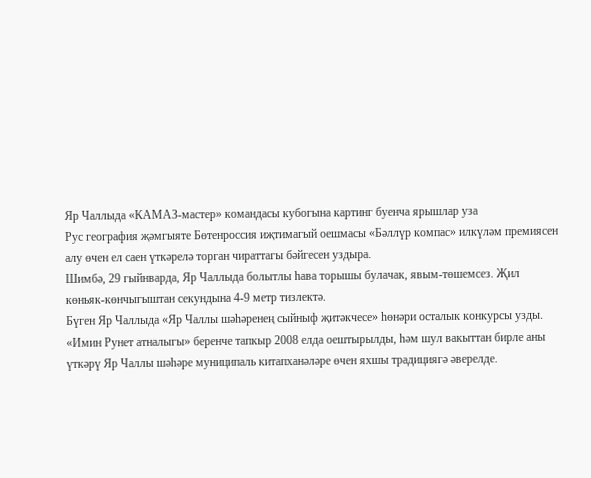Яр Чаллыда «КАМАЗ-мастер» командасы кубогына картинг буенча ярышлар уза
Рус география җәмгыяте Бөтенроссия иҗтимагый оешмасы «Бәллүр компас» илкүләм премиясен алу өчен ел саен үткәрелә торган чираттагы бәйгесен уздыра.
Шимбә, 29 гыйнварда, Яр Чаллыда болытлы һава торышы булачак, явым-төшемсез. Җил көньяк-көнчыгыштан секундына 4-9 метр тизлектә.
Бүген Яр Чаллыда «Яр Чаллы шәһәренең сыйныф җитәкчесе» һөнәри осталык конкурсы узды.
«Имин Рунет атналыгы» беренче тапкыр 2008 елда оештырылды, һәм шул вакыттан бирле аны үткәрү Яр Чаллы шәһәре муниципаль китапханәләре өчен яхшы традициягә әверелде.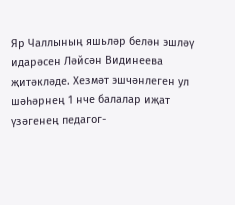Яр Чаллының яшьләр белән эшләү идарәсен Ләйсән Видинеева җитәкләде. Хезмәт эшчәнлеген ул шәһәрнең 1 нче балалар иҗат үзәгенең педагог-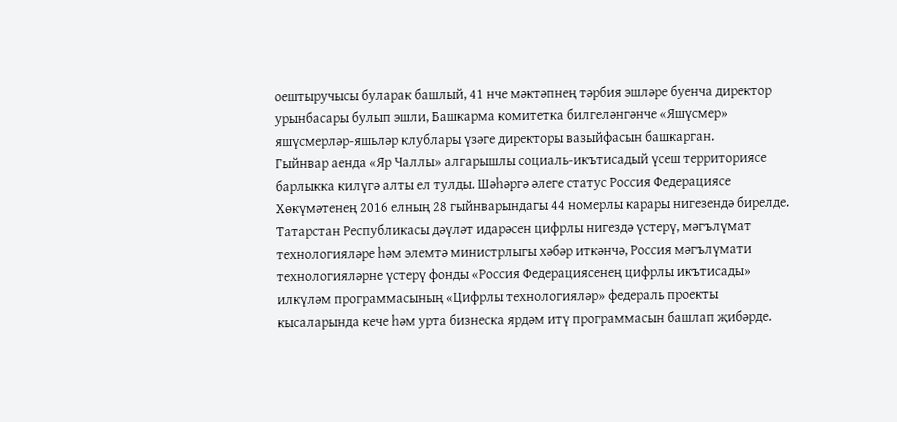оештыручысы буларак башлый, 41 нче мәктәпнең тәрбия эшләре буенча директор урынбасары булып эшли, Башкарма комитетка билгеләнгәнче «Яшүсмер» яшүсмерләр-яшьләр клублары үзәге директоры вазыйфасын башкарган.
Гыйнвар аенда «Яр Чаллы» алгарышлы социаль-икътисадый үсеш территориясе барлыкка килүгә алты ел тулды. Шәһәргә әлеге статус Россия Федерациясе Хөкүмәтенең 2016 елның 28 гыйнварындагы 44 номерлы карары нигезендә бирелде.
Татарстан Республикасы дәүләт идарәсен цифрлы нигездә үстерү, мәгълүмат технологияләре һәм элемтә министрлыгы хәбәр иткәнчә, Россия мәгълүмати технологияләрне үстерү фонды «Россия Федерациясенең цифрлы икътисады» илкүләм программасының «Цифрлы технологияләр» федераль проекты кысаларында кече һәм урта бизнеска ярдәм итү программасын башлап җибәрде.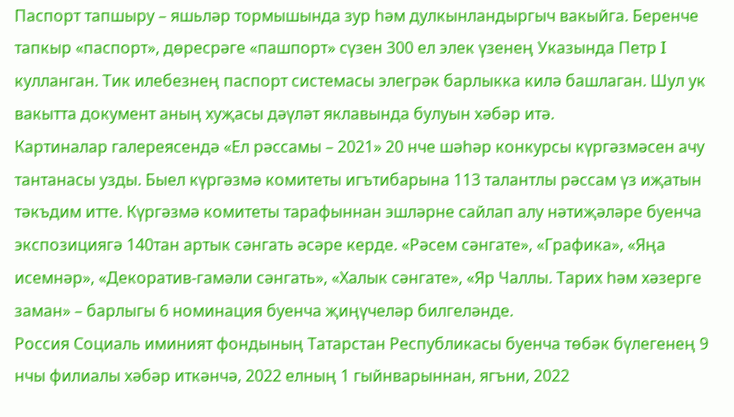Паспорт тапшыру – яшьләр тормышында зур һәм дулкынландыргыч вакыйга. Беренче тапкыр «паспорт», дөресрәге «пашпорт» сүзен 300 ел элек үзенең Указында Петр I кулланган. Тик илебезнең паспорт системасы элегрәк барлыкка килә башлаган. Шул ук вакытта документ аның хуҗасы дәүләт яклавында булуын хәбәр итә.
Картиналар галереясендә «Ел рәссамы – 2021» 20 нче шәһәр конкурсы күргәзмәсен ачу тантанасы узды. Быел күргәзмә комитеты игътибарына 113 талантлы рәссам үз иҗатын тәкъдим итте. Күргәзмә комитеты тарафыннан эшләрне сайлап алу нәтиҗәләре буенча экспозициягә 140тан артык сәнгать әсәре керде. «Рәсем сәнгате», «Графика», «Яңа исемнәр», «Декоратив-гамәли сәнгать», «Халык сәнгате», «Яр Чаллы. Тарих һәм хәзерге заман» – барлыгы 6 номинация буенча җиңүчеләр билгеләнде.
Россия Социаль иминият фондының Татарстан Республикасы буенча төбәк бүлегенең 9 нчы филиалы хәбәр иткәнчә, 2022 елның 1 гыйнварыннан, ягъни, 2022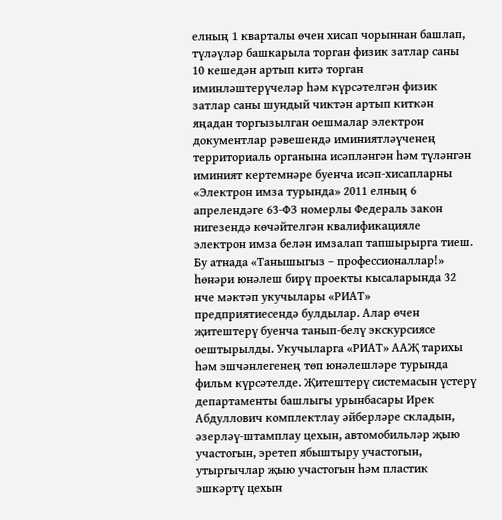елның 1 кварталы өчен хисап чорыннан башлап, түләүләр башкарыла торган физик затлар саны 10 кешедән артып китә торган иминләштерүчеләр һәм күрсәтелгән физик затлар саны шундый чиктән артып киткән яңадан торгызылган оешмалар электрон документлар рәвешендә иминиятләүченең территориаль органына исәпләнгән һәм түләнгән иминият кертемнәре буенча исәп-хисапларны «Электрон имза турында» 2011 елның 6 апрелендәге 63-ФЗ номерлы Федераль закон нигезендә көчәйтелгән квалификацияле электрон имза белән имзалап тапшырырга тиеш.
Бу атнада «Танышыгыз – профессионаллар!» һөнәри юнәлеш бирү проекты кысаларында 32 нче мәктәп укучылары «РИАТ» предприятиесендә булдылар. Алар өчен җитештерү буенча танып-белү экскурсиясе оештырылды. Укучыларга «РИАТ» ААҖ тарихы һәм эшчәнлегенең төп юнәлешләре турында фильм күрсәтелде. Җитештерү системасын үстерү департаменты башлыгы урынбасары Ирек Абдуллович комплектлау әйберләре складын, әзерләү-штамплау цехын, автомобильләр җыю участогын, эретеп ябыштыру участогын, утыргычлар җыю участогын һәм пластик эшкәртү цехын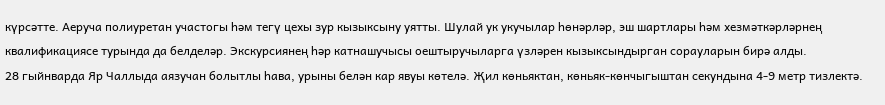күрсәтте. Аеруча полиуретан участогы һәм тегү цехы зур кызыксыну уятты. Шулай ук укучылар һөнәрләр, эш шартлары һәм хезмәткәрләрнең квалификациясе турында да белделәр. Экскурсиянең һәр катнашучысы оештыручыларга үзләрен кызыксындырган сорауларын бирә алды.
28 гыйнварда Яр Чаллыда аязучан болытлы һава, урыны белән кар явуы көтелә. Җил көньяктан, көньяк-көнчыгыштан секундына 4-9 метр тизлектә.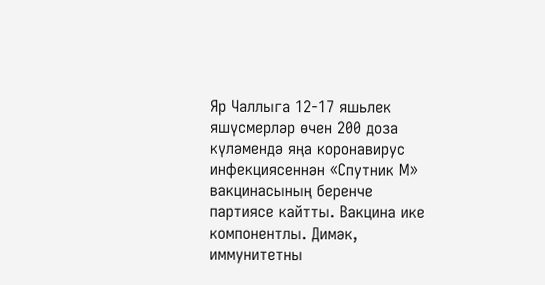Яр Чаллыга 12-17 яшьлек яшүсмерләр өчен 200 доза күләмендә яңа коронавирус инфекциясеннән «Спутник М» вакцинасының беренче партиясе кайтты. Вакцина ике компонентлы. Димәк, иммунитетны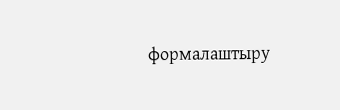формалаштыру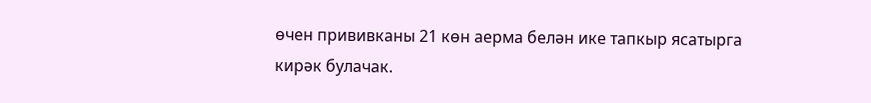өчен прививканы 21 көн аерма белән ике тапкыр ясатырга кирәк булачак.